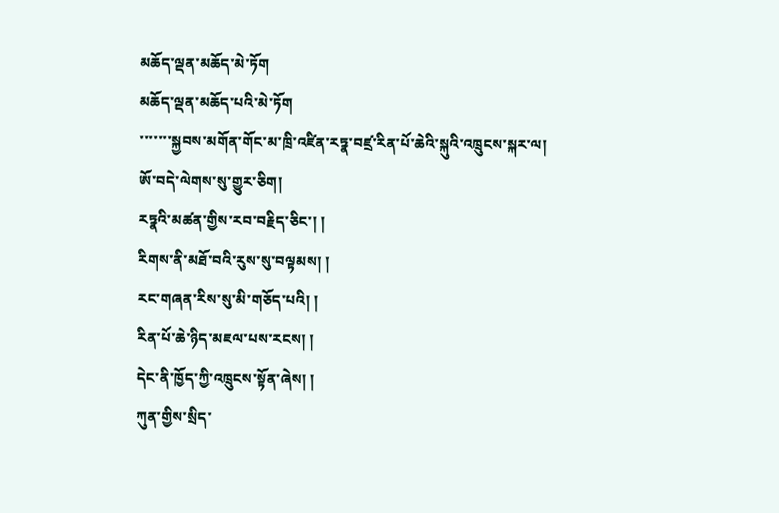མཆོད་ལྡན་མཆོད་མེ་ཏོག
མཆོད་ལྡན་མཆོད་པའི་མེ་ཏོག
་་་་་་་སྐྱབས་མགོན་གོང་མ་ཁྲི་འཛིན་རཏྣ་བཛྲ་རིན་པོ་ཆེའི་སྐུའི་འཁྲུངས་སྐར་ལ།
ཨོ་བདེ་ལེགས་སུ་གྱུར་ཅིག།
རཏྣའི་མཚན་གྱིས་རབ་བརྗིད་ཅིང་། །
རིགས་ནི་མཐོ་བའི་རུས་སུ་བལྟམས། །
རང་གཞན་རིས་སུ་མི་གཅོད་པའི། །
རིན་པོ་ཆེ་ཉིད་མཇལ་པས་རངས། །
དེང་ནི་ཁྱོད་ཀྱི་འཁྲུངས་སྟོན་ཞེས། །
ཀུན་གྱིས་སྲིད་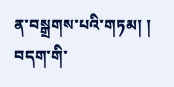ན་བསྒྲགས་པའི་གཏམ། །
བདག་གི་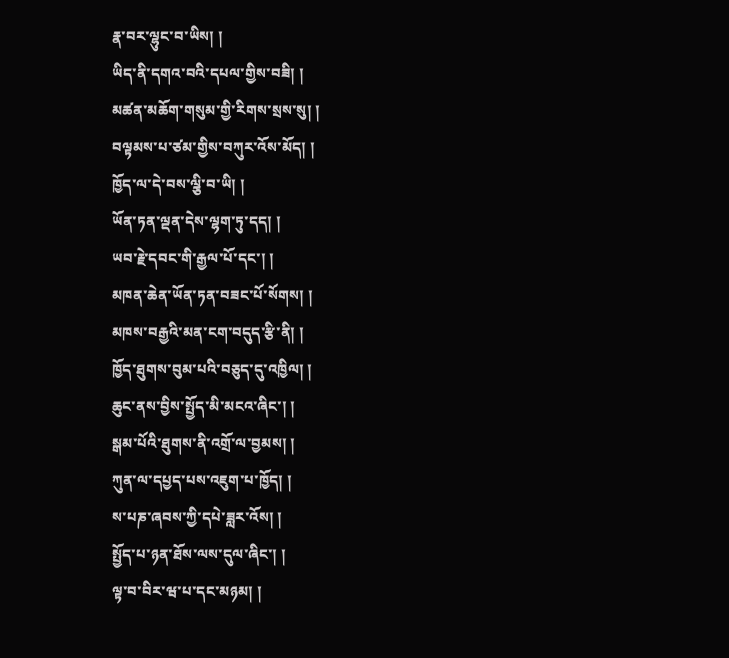རྣ་བར་ལྷུང་བ་ཡིས། །
ཡིད་ནི་དགའ་བའི་དཔལ་གྱིས་བཟི། །
མཚན་མཆོག་གསུམ་གྱི་རིགས་སྲས་སུ། །
བལྟམས་པ་ཙམ་གྱིས་བཀུར་འོས་མོད། །
ཁྱོད་ལ་དེ་བས་ལྕི་བ་ཡི། །
ཡོན་ཏན་ལྡན་དེས་ལྷག་ཏུ་དད། །
ཡབ་རྗེ་དབང་གི་རྒྱལ་པོ་དང་། །
མཁན་ཆེན་ཡོན་ཏན་བཟང་པོ་སོགས། །
མཁས་བརྒྱའི་མན་ངག་བདུད་རྩི་ནི། །
ཁྱོད་ཐུགས་བུམ་པའི་བཅུད་དུ་འཁྱིལ། །
ཆུང་ནས་བྱིས་སྤྱོད་མི་མངའ་ཞིང་། །
སྒམ་པོའི་ཐུགས་ནི་འགྲོ་ལ་བྱམས། །
ཀུན་ལ་དཔྱད་པས་འཇུག་པ་ཁྱོད། །
ས་པཎ་ཞབས་ཀྱི་དཔེ་ཟླར་འོས། །
སྤྱོད་པ་ཉན་ཐོས་ལས་དུལ་ཞིང་། །
ལྟ་བ་བིར་ཝ་པ་དང་མཉམ། །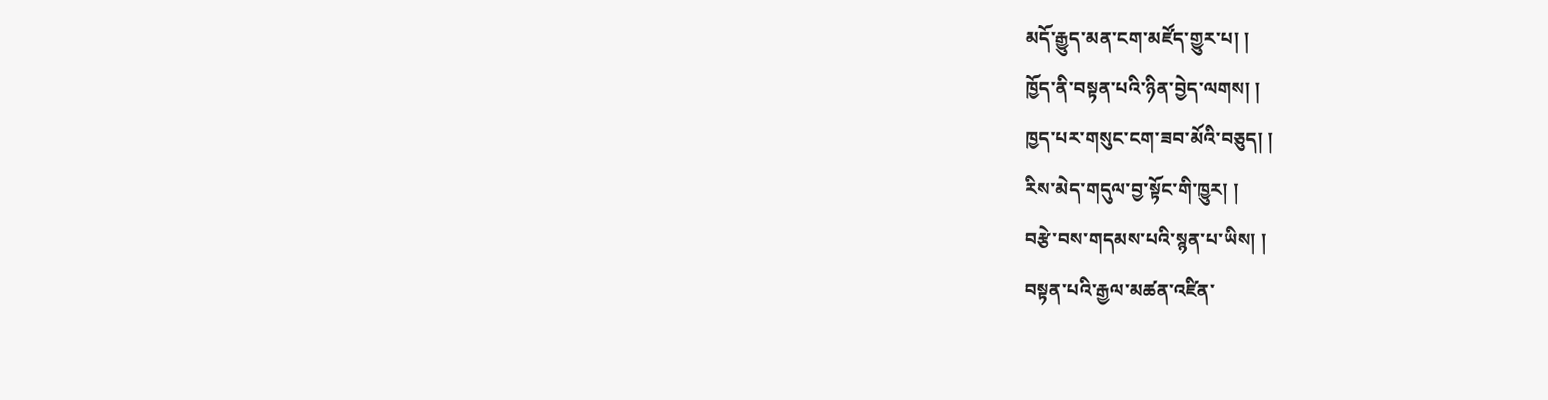མདོ་རྒྱུད་མན་ངག་མཛོད་གྱུར་པ། །
ཁྱོད་ནི་བསྟན་པའི་ཉིན་བྱེད་ལགས། །
ཁྱད་པར་གསུང་ངག་ཟབ་མོའི་བཅུད། །
རིས་མེད་གདུལ་བྱ་སྟོང་གི་ཁྱུར། །
བརྩེ་བས་གདམས་པའི་སྙན་པ་ཡིས། །
བསྟན་པའི་རྒྱལ་མཚན་འཛིན་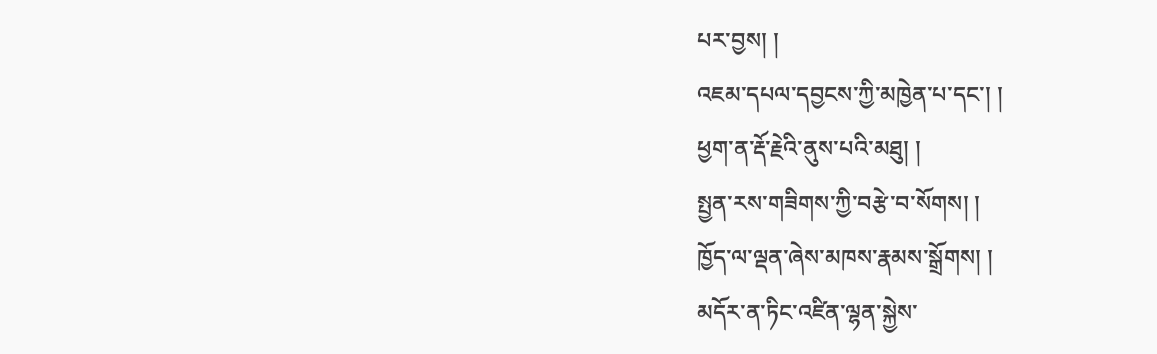པར་བྱས། །
འཇམ་དཔལ་དབྱངས་ཀྱི་མཁྱེན་པ་དང་། །
ཕྱག་ན་རྡོ་རྗེའི་ནུས་པའི་མཐུ། །
སྤྱན་རས་གཟིགས་ཀྱི་བརྩེ་བ་སོགས། །
ཁྱོད་ལ་ལྡན་ཞེས་མཁས་རྣམས་སྒྲོགས། །
མདོར་ན་ཏིང་འཛིན་ལྷན་སྐྱེས་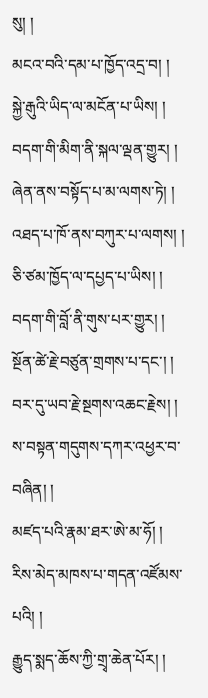སུ། །
མངའ་བའི་དམ་པ་ཁྱོད་འདྲ་བ། །
སྐྱེ་རྒུའི་ཡིད་ལ་མངོན་པ་ཡིས། །
བདག་གི་མིག་ནི་སྐལ་ལྡན་གྱུར། །
ཞེན་ནས་བསྟོད་པ་མ་ལགས་ཏེ། །
འཐད་པ་ཁོ་ནས་བཀུར་པ་ལགས། །
ཅི་ཙམ་ཁྱོད་ལ་དཔྱད་པ་ཡིས། །
བདག་གི་བློ་ནི་གུས་པར་གྱུར། །
སྔོན་ཚེ་རྗེ་བཙུན་གྲགས་པ་དང་། །
བར་དུ་ཡབ་རྗེ་སྔགས་འཆང་རྗེས། །
ས་བསྟན་གདུགས་དཀར་འཕྱར་བ་བཞིན། །
མཛད་པའི་རྣམ་ཐར་ཨེ་མ་ཧོ། །
རིས་མེད་མཁས་པ་གདན་འཛོམས་པའི། །
རྒྱུད་སྨད་ཆོས་ཀྱི་གྲྭ་ཆེན་པོར། །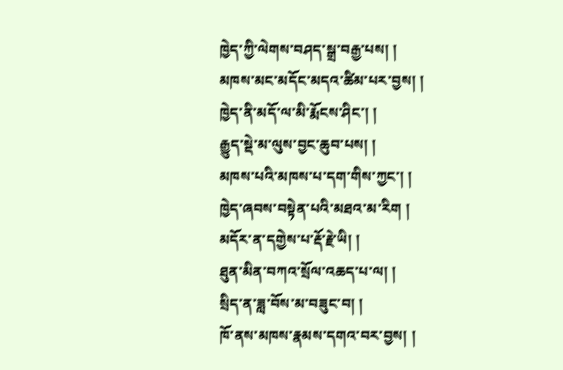ཁྱེད་ཀྱི་ལེགས་བཤད་སྒྲ་བརྒྱ་པས། །
མཁས་མང་མདོང་མདའ་ཚིམ་པར་བྱས། །
ཁྱེད་ནི་མདོ་ལ་མི་རྨོངས་ཤིང་། །
རྒྱུད་སྡེ་མ་ལུས་བྱང་ཆུབ་པས། །
མཁས་པའི་མཁས་པ་དག་གིས་ཀྱང་། །
ཁྱེད་ཞབས་བསྟེན་པའི་མཐའ་མ་རིག །
མདོར་ན་དགྱེས་པ་རྡོ་རྗེ་ཡི། །
ཐུན་མིན་བཀའ་སྲོལ་འཆད་པ་ལ། །
སྲིད་ན་ཟླ་བོས་མ་བཟུང་བ། །
ཁོ་ནས་མཁས་རྣམས་དགའ་བར་བྱས། །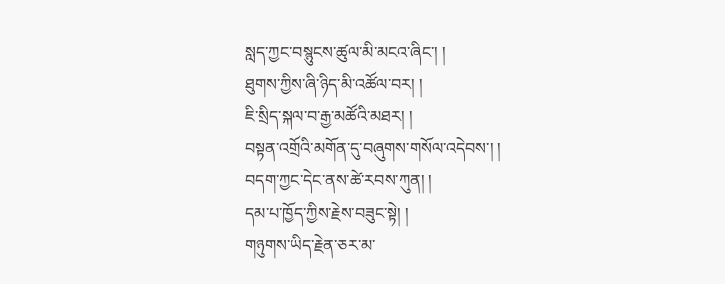སླད་ཀྱང་བསྙུངས་ཚུལ་མི་མངའ་ཞིང་། །
ཐུགས་ཀྱིས་ཞི་ཉིད་མི་འཚོལ་བར། །
ཇི་སྲིད་སྐལ་བ་རྒྱ་མཚོའི་མཐར། །
བསྟན་འགྲོའི་མགོན་དུ་བཞུགས་གསོལ་འདེབས་། །
བདག་ཀྱང་དེང་ནས་ཚེ་རབས་ཀུན། །
དམ་པ་ཁྱོད་ཀྱིས་རྗེས་བཟུང་སྟེ། །
གཉུགས་ཡིད་རྗེན་ཅར་མ་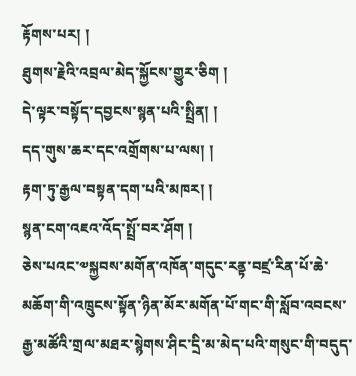རྟོགས་པར། །
ཐུགས་རྗེའི་འབྲལ་མེད་སྐྱོངས་གྱུར་ཅིག །
དེ་ལྟར་བསྟོད་དབྱངས་སྙན་པའི་སྤྲིན། །
དད་གུས་ཆར་དང་འགྲོགས་པ་ལས། །
རྟག་ཏུ་རྒྱལ་བསྟན་དག་པའི་མཁར། །
སྙན་ངག་འཇའ་འོད་སྤྲོ་བར་ཤོག །
ཅེས་པའང་༧སྐྱབས་མགོན་འཁོན་གདུང་རནྟ་བཛྲ་རིན་པོ་ཆེ་མཆོག་གི་འཁྲུངས་སྟོན་ཉིན་མོར་མགོན་པོ་གང་གི་སློབ་འབངས་རྒྱ་མཚོའི་གྲལ་མཐར་སྙེགས་ཤིང་དྲི་མ་མེད་པའི་གསུང་གི་བདུད་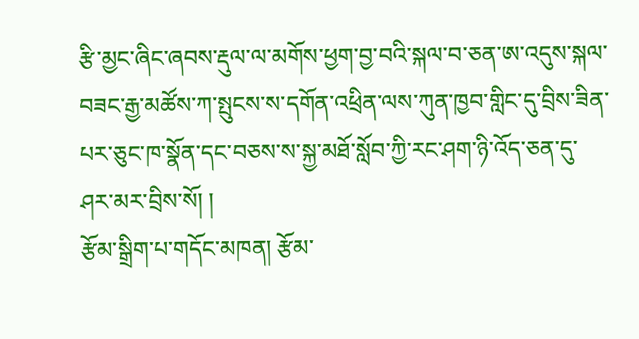རྩི་མྱང་ཞིང་ཞབས་རྡུལ་ལ་མགོས་ཕྱག་བྱ་བའི་སྐལ་བ་ཅན་ཨ་འདུས་སྐལ་བཟང་རྒྱ་མཚོས་ཀ་སྤུངས་ས་དགོན་འཕྲིན་ལས་ཀུན་ཁྱབ་གླིང་དུ་བྲིས་ཟིན་པར་ཅུང་ཁ་སྣོན་དང་བཅས་ས་སྐྱ་མཐོ་སློབ་ཀྱི་རང་ཤག་ཉི་འོད་ཅན་དུ་ཤར་མར་བྲིས་སོ། །
རྩོམ་སྒྲིག་པ་གདོང་མཁན། རྩོམ་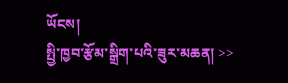ཡོངས།
སྤྱི་ཁྱབ་རྩོམ་སྒྲིག་པའི་ཟུར་མཆན། >>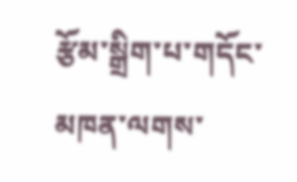རྩོམ་སྒྲིག་པ་གདོང་མཁན་ལགས་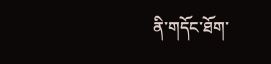ནི་གདོང་ཐོག་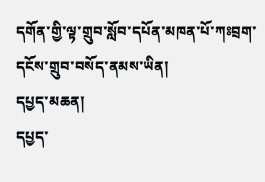དགོན་གྱི་ལྟ་གྲུབ་སློབ་དཔོན་མཁན་པོ་ཀཿབྲག་དངོས་གྲུབ་བསོད་ནམས་ཡིན།
དཔྱད་མཆན།
དཔྱད་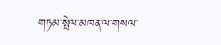གཏམ་སྤེལ་མཁན་ལ་གསལ་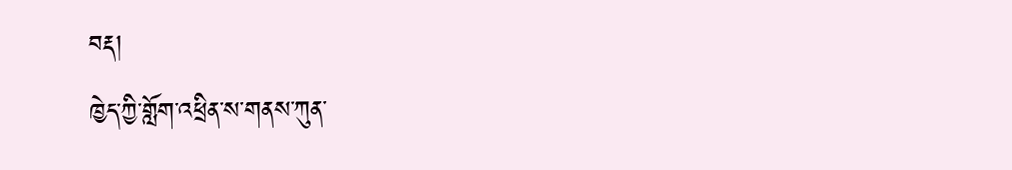བརྡ།
ཁྱེད་ཀྱི་གློག་འཕྲིན་ས་གནས་ཀུན་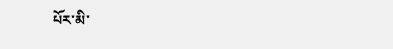པོར་མི་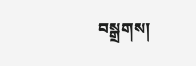བསྒྲགས།